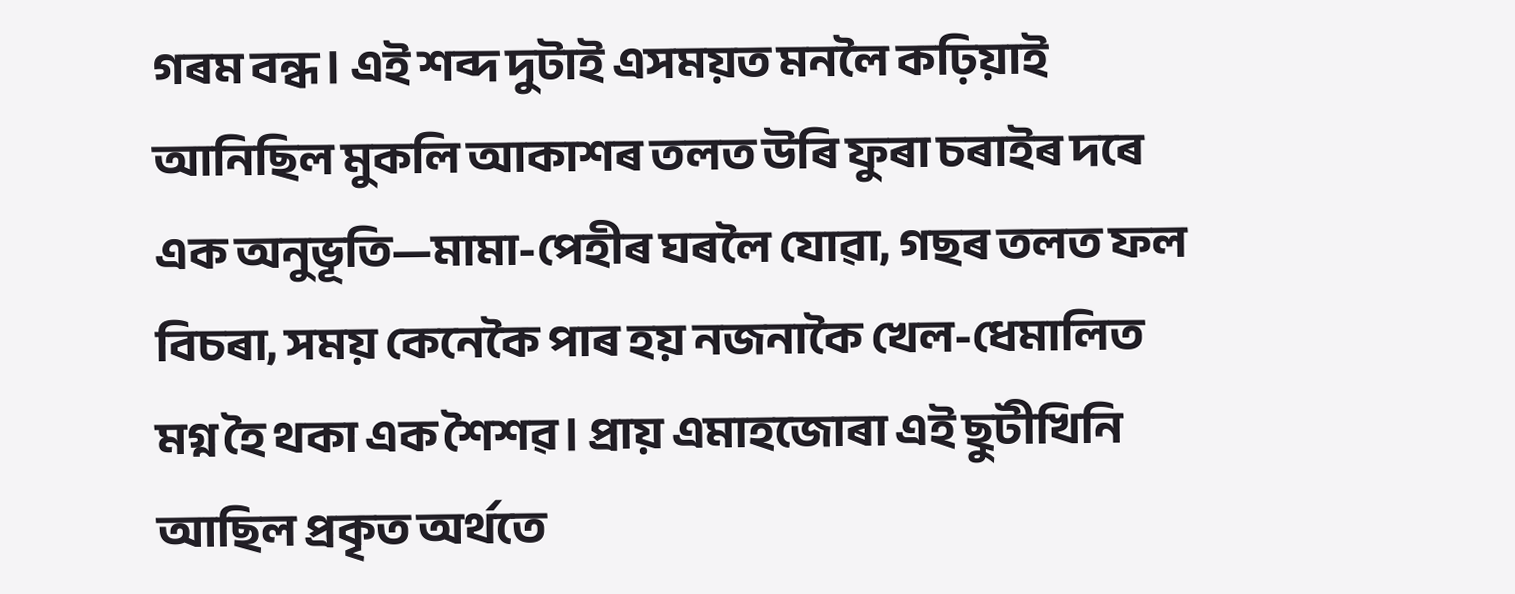গৰম বন্ধ। এই শব্দ দুটাই এসময়ত মনলৈ কঢ়িয়াই আনিছিল মুকলি আকাশৰ তলত উৰি ফুৰা চৰাইৰ দৰে এক অনুভূতি—মামা-পেহীৰ ঘৰলৈ যোৱা, গছৰ তলত ফল বিচৰা, সময় কেনেকৈ পাৰ হয় নজনাকৈ খেল-ধেমালিত মগ্ন হৈ থকা এক শৈশৱ। প্ৰায় এমাহজোৰা এই ছুটীখিনি আছিল প্ৰকৃত অৰ্থতে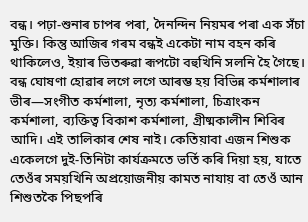বন্ধ। পঢ়া-শুনাৰ চাপৰ পৰা, দৈনন্দিন নিয়মৰ পৰা এক সঁচা মুক্তি। কিন্তু আজিৰ গৰম বন্ধই একেটা নাম বহন কৰি থাকিলেও, ইয়াৰ ভিতৰুৱা ৰূপটো বহুখিনি সলনি হৈ গৈছে। বন্ধ ঘোষণা হোৱাৰ লগে লগে আৰম্ভ হয় বিভিন্ন কৰ্মশালাৰ ভীৰ—সংগীত কৰ্মশালা, নৃত্য কৰ্মশালা, চিত্ৰাংকন কৰ্মশালা, ব্যক্তিত্ব বিকাশ কৰ্মশালা, গ্ৰীষ্মকালীন শিবিৰ আদি। এই তালিকাৰ শেষ নাই। কেতিয়াবা এজন শিশুক একেলগে দুই-তিনিটা কাৰ্যক্ৰমতে ভৰ্তি কৰি দিয়া হয়, যাতে তেওঁৰ সময়খিনি অপ্ৰয়োজনীয় কামত নাযায় বা তেওঁ আন শিশুতকৈ পিছপৰি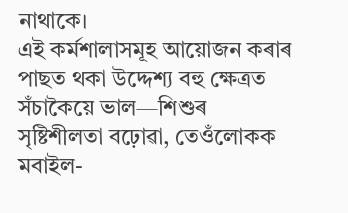নাথাকে।
এই কৰ্মশালাসমূহ আয়োজন কৰাৰ পাছত থকা উদ্দেশ্য বহু ক্ষেত্ৰত সঁচাকৈয়ে ভাল—শিশুৰ সৃষ্টিশীলতা বঢ়োৱা, তেওঁলোকক মবাইল-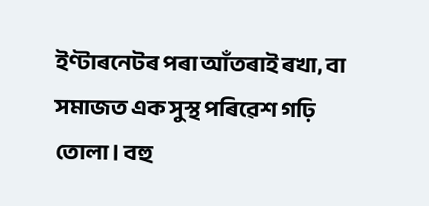ইণ্টাৰনেটৰ পৰা আঁতৰাই ৰখা, বা সমাজত এক সুস্থ পৰিৱেশ গঢ়ি তোলা। বহু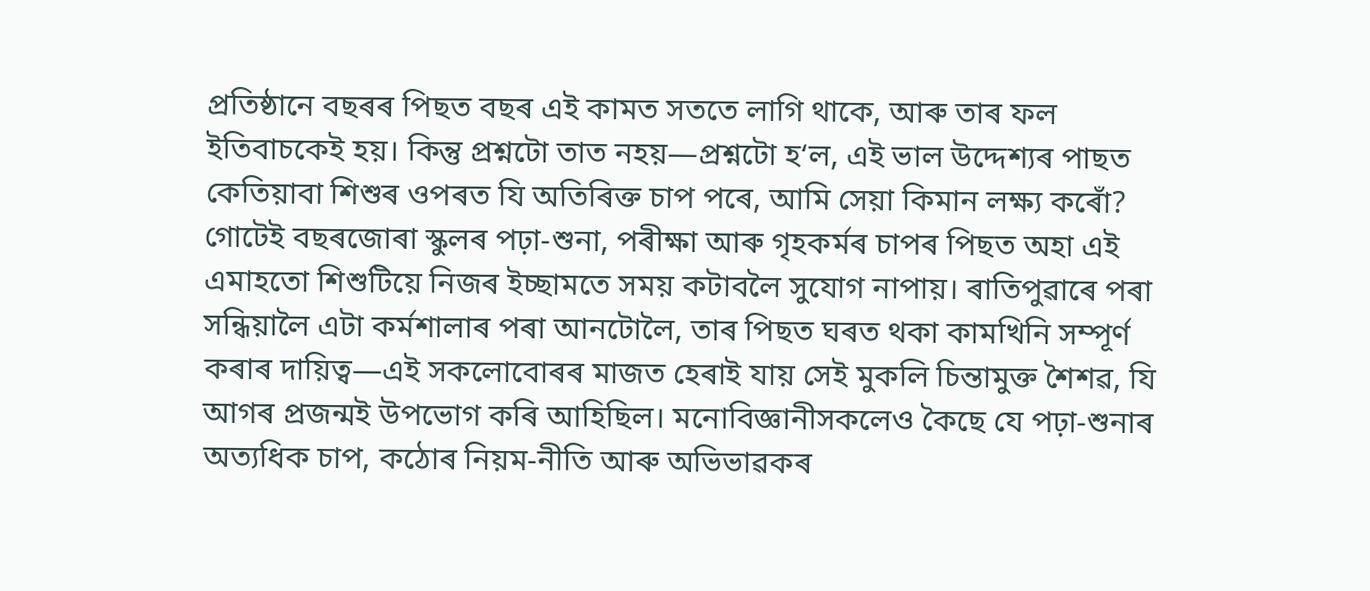প্ৰতিষ্ঠানে বছৰৰ পিছত বছৰ এই কামত সততে লাগি থাকে, আৰু তাৰ ফল ইতিবাচকেই হয়। কিন্তু প্ৰশ্নটো তাত নহয়—প্ৰশ্নটো হ‘ল, এই ভাল উদ্দেশ্যৰ পাছত কেতিয়াবা শিশুৰ ওপৰত যি অতিৰিক্ত চাপ পৰে, আমি সেয়া কিমান লক্ষ্য কৰোঁ?
গোটেই বছৰজোৰা স্কুলৰ পঢ়া-শুনা, পৰীক্ষা আৰু গৃহকৰ্মৰ চাপৰ পিছত অহা এই এমাহতো শিশুটিয়ে নিজৰ ইচ্ছামতে সময় কটাবলৈ সুযোগ নাপায়। ৰাতিপুৱাৰে পৰা সন্ধিয়ালৈ এটা কৰ্মশালাৰ পৰা আনটোলৈ, তাৰ পিছত ঘৰত থকা কামখিনি সম্পূৰ্ণ কৰাৰ দায়িত্ব—এই সকলোবোৰৰ মাজত হেৰাই যায় সেই মুকলি চিন্তামুক্ত শৈশৱ, যি আগৰ প্ৰজন্মই উপভোগ কৰি আহিছিল। মনোবিজ্ঞানীসকলেও কৈছে যে পঢ়া-শুনাৰ অত্যধিক চাপ, কঠোৰ নিয়ম-নীতি আৰু অভিভাৱকৰ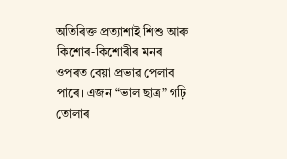অতিৰিক্ত প্ৰত্যাশাই শিশু আৰু কিশোৰ-কিশোৰীৰ মনৰ ওপৰত বেয়া প্ৰভাৱ পেলাব পাৰে। এজন “ভাল ছাত্ৰ” গঢ়ি তোলাৰ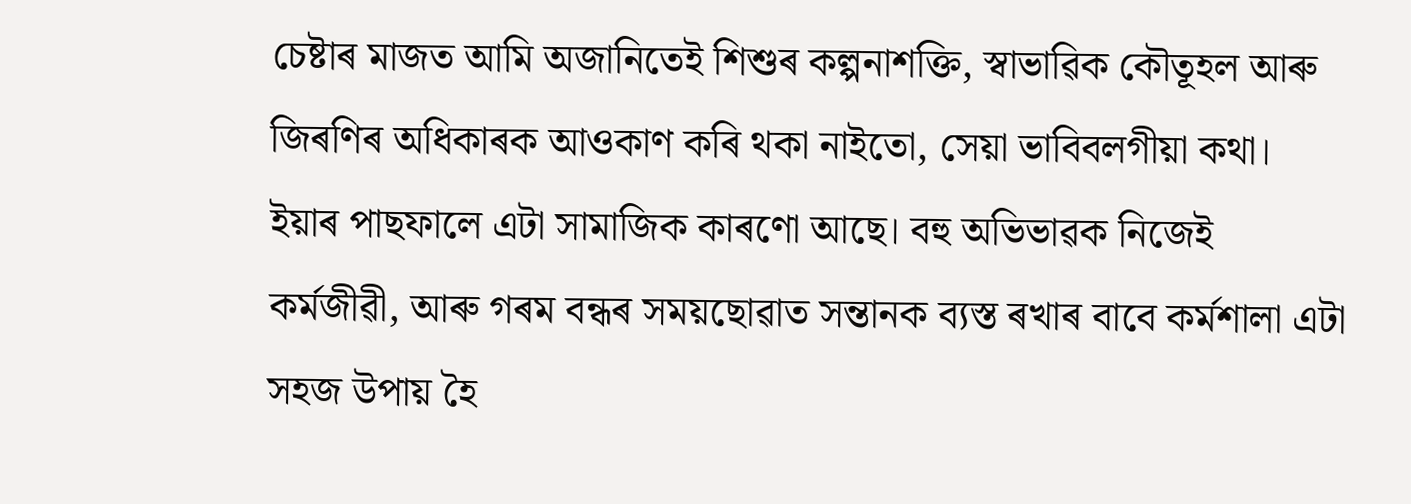চেষ্টাৰ মাজত আমি অজানিতেই শিশুৰ কল্পনাশক্তি, স্বাভাৱিক কৌতূহল আৰু জিৰণিৰ অধিকাৰক আওকাণ কৰি থকা নাইতো, সেয়া ভাবিবলগীয়া কথা।
ইয়াৰ পাছফালে এটা সামাজিক কাৰণো আছে। বহু অভিভাৱক নিজেই কৰ্মজীৱী, আৰু গৰম বন্ধৰ সময়ছোৱাত সন্তানক ব্যস্ত ৰখাৰ বাবে কৰ্মশালা এটা সহজ উপায় হৈ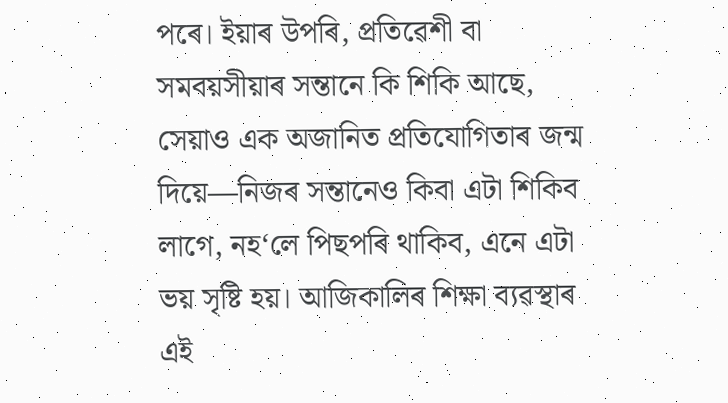পৰে। ইয়াৰ উপৰি, প্ৰতিৱেশী বা সমবয়সীয়াৰ সন্তানে কি শিকি আছে, সেয়াও এক অজানিত প্ৰতিযোগিতাৰ জন্ম দিয়ে—নিজৰ সন্তানেও কিবা এটা শিকিব লাগে, নহ‘লে পিছপৰি থাকিব, এনে এটা ভয় সৃষ্টি হয়। আজিকালিৰ শিক্ষা ব্যৱস্থাৰ এই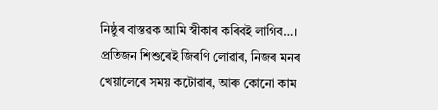নিষ্ঠুৰ বাস্তৱক আমি স্বীকাৰ কৰিবই লাগিব…। প্ৰতিজন শিশুৰেই জিৰণি লোৱাৰ, নিজৰ মনৰ খেয়ালেৰে সময় কটোৱাৰ, আৰু কোনো কাম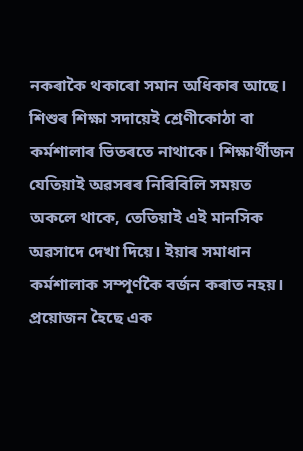নকৰাকৈ থকাৰো সমান অধিকাৰ আছে। শিশুৰ শিক্ষা সদায়েই শ্ৰেণীকোঠা বা কৰ্মশালাৰ ভিতৰতে নাথাকে। শিক্ষাৰ্থীজন যেতিয়াই অৱসৰৰ নিৰিবিলি সময়ত অকলে থাকে, তেতিয়াই এই মানসিক অৱসাদে দেখা দিয়ে। ইয়াৰ সমাধান কৰ্মশালাক সম্পূৰ্ণকৈ বৰ্জন কৰাত নহয়। প্ৰয়োজন হৈছে এক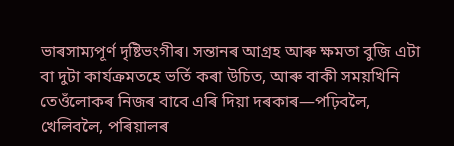ভাৰসাম্যপূৰ্ণ দৃষ্টিভংগীৰ। সন্তানৰ আগ্ৰহ আৰু ক্ষমতা বুজি এটা বা দুটা কাৰ্যক্ৰমতহে ভৰ্তি কৰা উচিত, আৰু বাকী সময়খিনি তেওঁলোকৰ নিজৰ বাবে এৰি দিয়া দৰকাৰ—পঢ়িবলৈ, খেলিবলৈ, পৰিয়ালৰ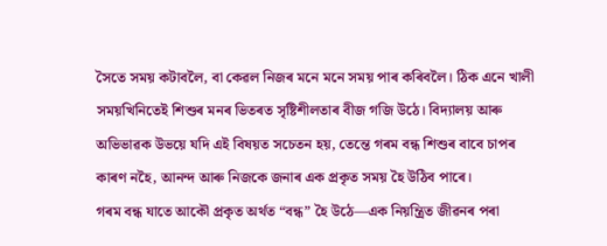সৈতে সময় কটাবলৈ, বা কেৱল নিজৰ মনে মনে সময় পাৰ কৰিবলৈ। ঠিক এনে খালী সময়খিনিতেই শিশুৰ মনৰ ভিতৰত সৃষ্টিশীলতাৰ বীজ গজি উঠে। বিদ্যালয় আৰু অভিভাৱক উভয়ে যদি এই বিষয়ত সচেতন হয়, তেন্তে গৰম বন্ধ শিশুৰ বাবে চাপৰ কাৰণ নহৈ, আনন্দ আৰু নিজকে জনাৰ এক প্ৰকৃত সময় হৈ উঠিব পাৰে।
গৰম বন্ধ যাতে আকৌ প্ৰকৃত অৰ্থত “বন্ধ” হৈ উঠে—এক নিয়ন্ত্ৰিত জীৱনৰ পৰা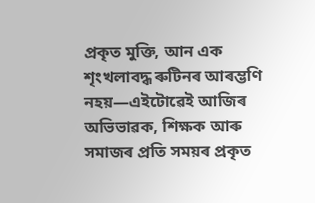প্ৰকৃত মুক্তি, আন এক শৃংখলাবদ্ধ ৰুটিনৰ আৰম্ভণি নহয়—এইটোৱেই আজিৰ অভিভাৱক, শিক্ষক আৰু সমাজৰ প্ৰতি সময়ৰ প্ৰকৃত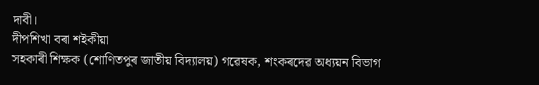দাবী।
দীপশিখা বৰা শইকীয়া
সহকাৰী শিক্ষক (শোণিতপুৰ জাতীয় বিদ্যালয়) গৱেষক, শংকৰদেৱ অধ্যয়ন বিভাগ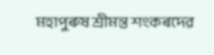মহাপুৰুষ শ্ৰীমন্ত শংকৰদেৱ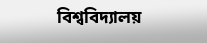বিশ্ববিদ্যালয়